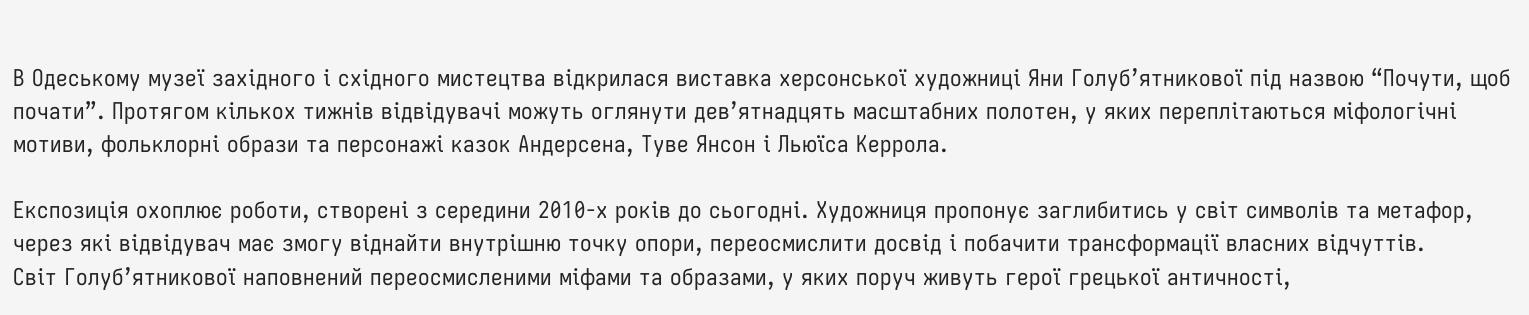В Одеському музеї західного і східного мистецтва відкрилася виставка херсонської художниці Яни Голуб’ятникової під назвою “Почути, щоб почати”. Протягом кількох тижнів відвідувачі можуть оглянути дев’ятнадцять масштабних полотен, у яких переплітаються міфологічні мотиви, фольклорні образи та персонажі казок Андерсена, Туве Янсон і Льюїса Керрола.

Експозиція охоплює роботи, створені з середини 2010-х років до сьогодні. Художниця пропонує заглибитись у світ символів та метафор, через які відвідувач має змогу віднайти внутрішню точку опори, переосмислити досвід і побачити трансформації власних відчуттів.
Світ Голуб’ятникової наповнений переосмисленими міфами та образами, у яких поруч живуть герої грецької античності,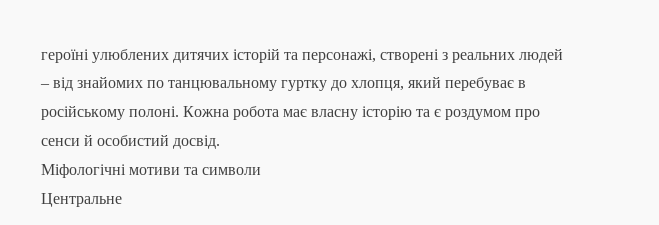героїні улюблених дитячих історій та персонажі, створені з реальних людей – від знайомих по танцювальному гуртку до хлопця, який перебуває в російському полоні. Кожна робота має власну історію та є роздумом про сенси й особистий досвід.
Міфологічні мотиви та символи
Центральне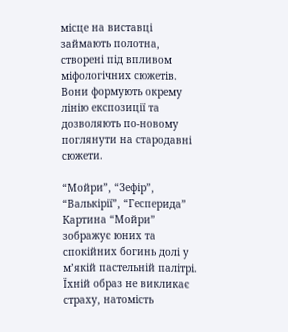місце на виставці займають полотна, створені під впливом міфологічних сюжетів. Вони формують окрему лінію експозиції та дозволяють по-новому поглянути на стародавні сюжети.

“Мойри”, “Зефір”, “Валькірії”, “Гесперида”
Картина “Мойри” зображує юних та спокійних богинь долі у м’якій пастельній палітрі. Їхній образ не викликає страху, натомість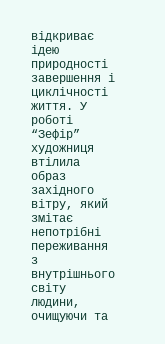відкриває ідею природності завершення і циклічності життя. У роботі “Зефір” художниця втілила образ західного вітру, який змітає непотрібні переживання з внутрішнього світу людини, очищуючи та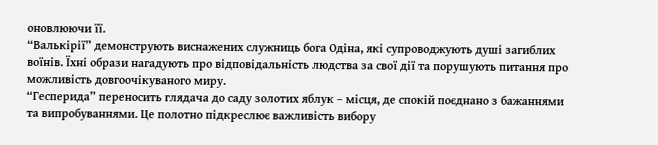оновлюючи її.
“Валькірії” демонструють виснажених служниць бога Одіна, які супроводжують душі загиблих воїнів. Їхні образи нагадують про відповідальність людства за свої дії та порушують питання про можливість довгоочікуваного миру.
“Гесперида” переносить глядача до саду золотих яблук – місця, де спокій поєднано з бажаннями та випробуваннями. Це полотно підкреслює важливість вибору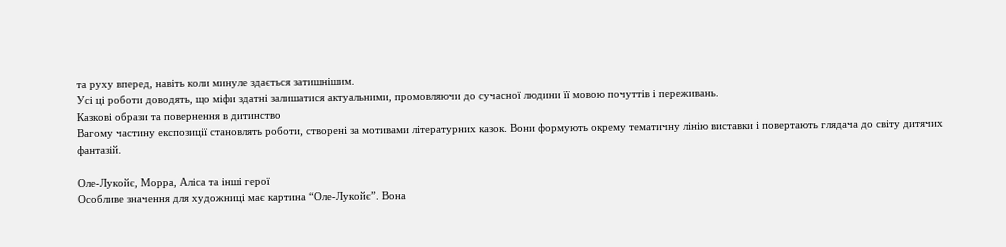та руху вперед, навіть коли минуле здається затишнішим.
Усі ці роботи доводять, що міфи здатні залишатися актуальними, промовляючи до сучасної людини її мовою почуттів і переживань.
Казкові образи та повернення в дитинство
Вагому частину експозиції становлять роботи, створені за мотивами літературних казок. Вони формують окрему тематичну лінію виставки і повертають глядача до світу дитячих фантазій.

Оле-Лукойє, Морра, Аліса та інші герої
Особливе значення для художниці має картина “Оле-Лукойє”. Вона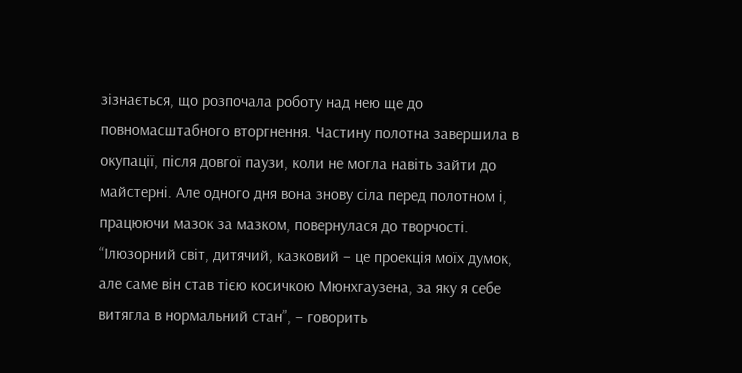зізнається, що розпочала роботу над нею ще до повномасштабного вторгнення. Частину полотна завершила в окупації, після довгої паузи, коли не могла навіть зайти до майстерні. Але одного дня вона знову сіла перед полотном і, працюючи мазок за мазком, повернулася до творчості.
“Ілюзорний світ, дитячий, казковий – це проекція моїх думок, але саме він став тією косичкою Мюнхгаузена, за яку я себе витягла в нормальний стан”, – говорить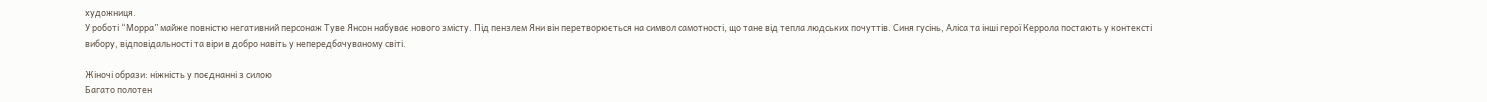художниця.
У роботі “Морра” майже повністю негативний персонаж Туве Янсон набуває нового змісту. Під пензлем Яни він перетворюється на символ самотності, що тане від тепла людських почуттів. Синя гусінь, Аліса та інші герої Керрола постають у контексті вибору, відповідальності та віри в добро навіть у непередбачуваному світі.

Жіночі образи: ніжність у поєднанні з силою
Багато полотен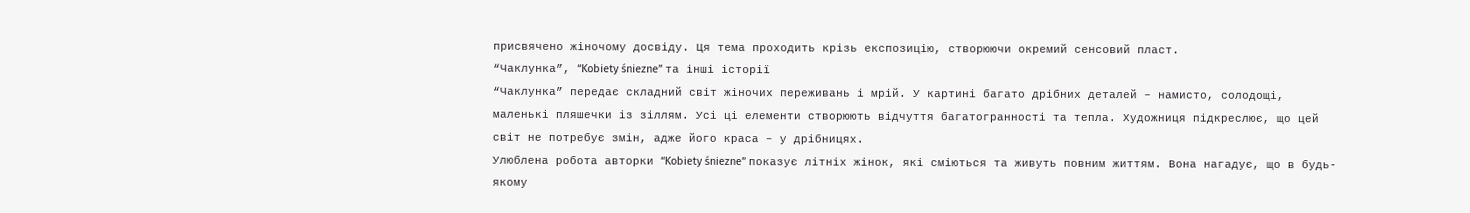присвячено жіночому досвіду. Ця тема проходить крізь експозицію, створюючи окремий сенсовий пласт.
“Чаклунка”, “Kobiety śniezne” та інші історії
“Чаклунка” передає складний світ жіночих переживань і мрій. У картині багато дрібних деталей – намисто, солодощі, маленькі пляшечки із зіллям. Усі ці елементи створюють відчуття багатогранності та тепла. Художниця підкреслює, що цей світ не потребує змін, адже його краса – у дрібницях.
Улюблена робота авторки “Kobiety śniezne” показує літніх жінок, які сміються та живуть повним життям. Вона нагадує, що в будь-якому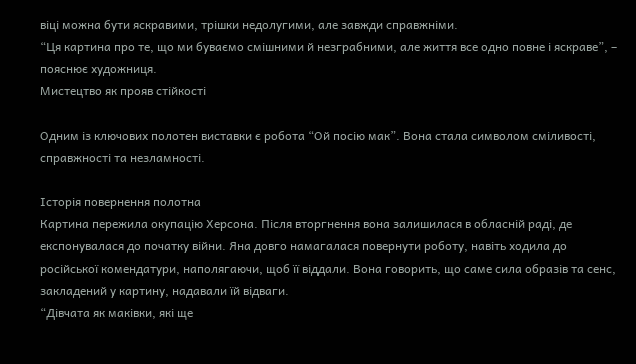віці можна бути яскравими, трішки недолугими, але завжди справжніми.
“Ця картина про те, що ми буваємо смішними й незграбними, але життя все одно повне і яскраве”, – пояснює художниця.
Мистецтво як прояв стійкості

Одним із ключових полотен виставки є робота “Ой посію мак”. Вона стала символом сміливості, справжності та незламності.

Історія повернення полотна
Картина пережила окупацію Херсона. Після вторгнення вона залишилася в обласній раді, де експонувалася до початку війни. Яна довго намагалася повернути роботу, навіть ходила до російської комендатури, наполягаючи, щоб її віддали. Вона говорить, що саме сила образів та сенс, закладений у картину, надавали їй відваги.
“Дівчата як маківки, які ще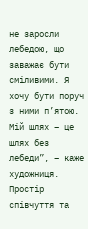не заросли лебедою, що заважає бути сміливими. Я хочу бути поруч з ними п’ятою. Мій шлях – це шлях без лебеди”, – каже художниця.
Простір співчуття та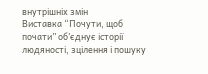внутрішніх змін
Виставка “Почути, щоб почати” об’єднує історії людяності, зцілення і пошуку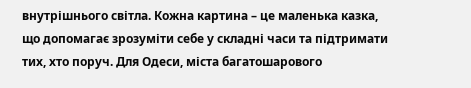внутрішнього світла. Кожна картина – це маленька казка, що допомагає зрозуміти себе у складні часи та підтримати тих, хто поруч. Для Одеси, міста багатошарового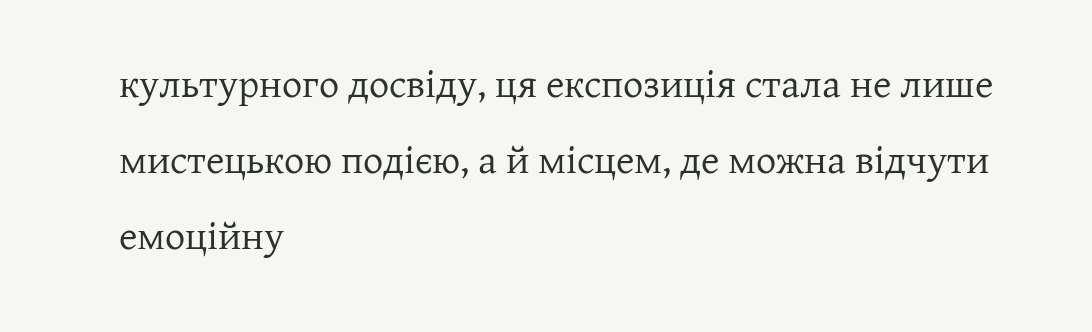культурного досвіду, ця експозиція стала не лише мистецькою подією, а й місцем, де можна відчути емоційну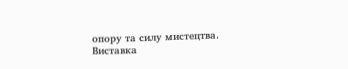опору та силу мистецтва.
Виставка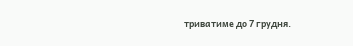триватиме до 7 грудня.